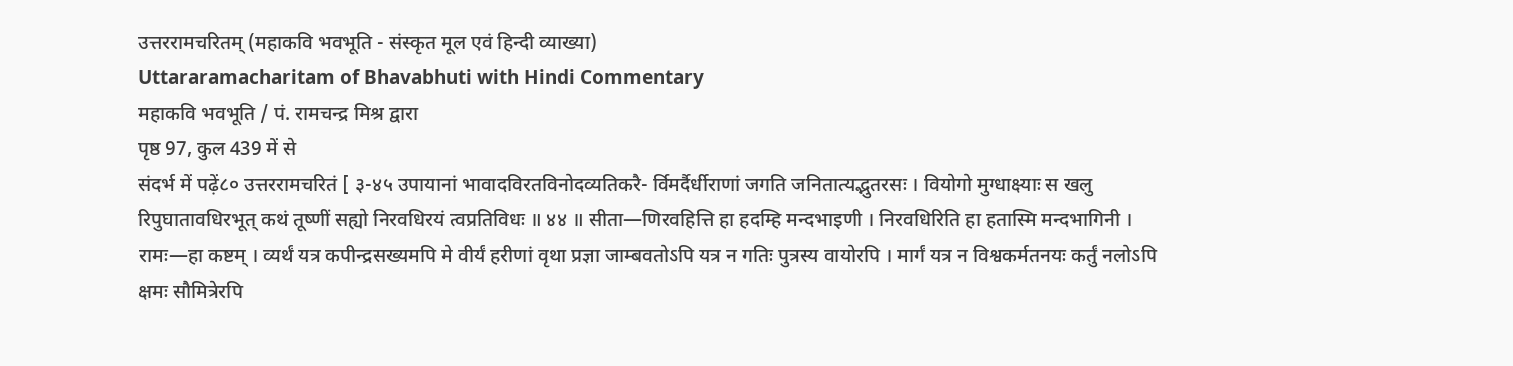उत्तररामचरितम् (महाकवि भवभूति - संस्कृत मूल एवं हिन्दी व्याख्या)
Uttararamacharitam of Bhavabhuti with Hindi Commentary
महाकवि भवभूति / पं. रामचन्द्र मिश्र द्वारा
पृष्ठ 97, कुल 439 में से
संदर्भ में पढ़ें८० उत्तररामचरितं [ ३-४५ उपायानां भावादविरतविनोदव्यतिकरै- र्विमर्दैर्धीराणां जगति जनितात्यद्भुतरसः । वियोगो मुग्धाक्ष्याः स खलु रिपुघातावधिरभूत् कथं तूष्णीं सह्यो निरवधिरयं त्वप्रतिविधः ॥ ४४ ॥ सीता—णिरवहित्ति हा हदम्हि मन्दभाइणी । निरवधिरिति हा हतास्मि मन्दभागिनी । रामः—हा कष्टम् । व्यर्थं यत्र कपीन्द्रसख्यमपि मे वीर्यं हरीणां वृथा प्रज्ञा जाम्बवतोऽपि यत्र न गतिः पुत्रस्य वायोरपि । मार्गं यत्र न विश्वकर्मतनयः कर्तुं नलोऽपि क्षमः सौमित्रेरपि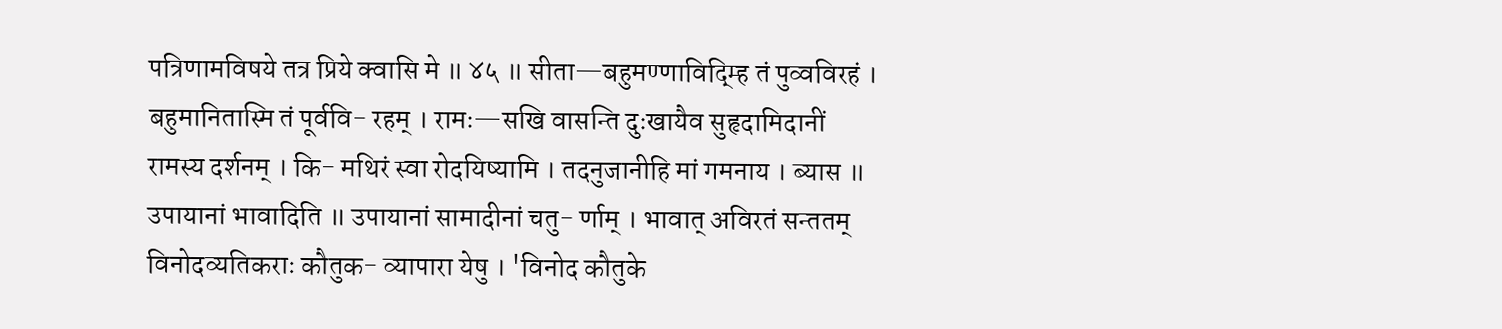पत्रिणामविषये तत्र प्रिये क्वासि मे ॥ ४५ ॥ सीता—बहुमण्णाविद्म्हि तं पुव्वविरहं । बहुमानितास्मि तं पूर्ववि- रहम् । रामः—सखि वासन्ति दुःखायैव सुहृदामिदानीं रामस्य दर्शनम् । कि- मथिरं स्वा रोदयिष्यामि । तदनुजानीहि मां गमनाय । ब्यास ॥ उपायानां भावादिति ॥ उपायानां सामादीनां चतु- र्णाम् । भावात् अविरतं सन्ततम् विनोदव्यतिकराः कौतुक- व्यापारा येषु । 'विनोद कौतुके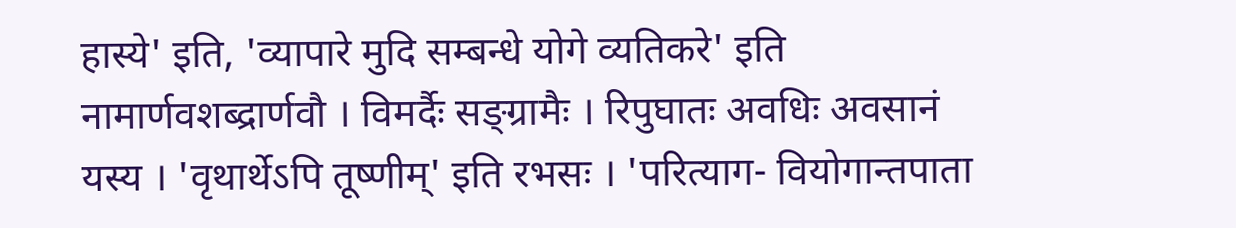हास्ये' इति, 'व्यापारे मुदि सम्बन्धे योगे व्यतिकरे' इति नामार्णवशब्द्रार्णवौ । विमर्दैः सङ्ग्रामैः । रिपुघातः अवधिः अवसानं यस्य । 'वृथार्थेऽपि तूष्णीम्' इति रभसः । 'परित्याग- वियोगान्तपाता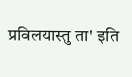प्रविलयास्तु ता' इति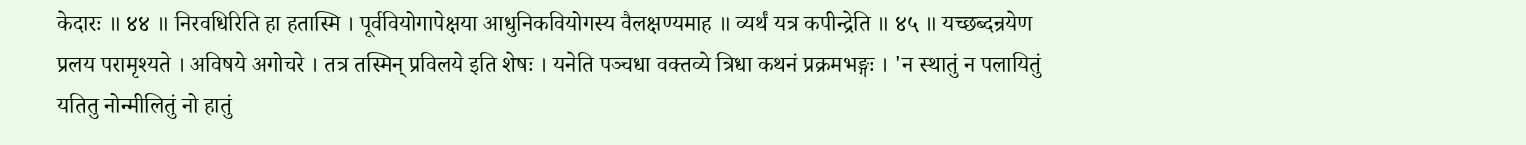केदारः ॥ ४४ ॥ निरवधिरिति हा हतास्मि । पूर्ववियोगापेक्षया आधुनिकवियोगस्य वैलक्षण्यमाह ॥ व्यर्थं यत्र कपीन्द्रेति ॥ ४५ ॥ यच्छब्दन्रयेण प्रलय परामृश्यते । अविषये अगोचरे । तत्र तस्मिन् प्रविलये इति शेषः । यनेति पञ्चधा वक्तव्ये त्रिधा कथनं प्रक्रमभङ्गः । 'न स्थातुं न पलायितुं यतितु नोन्मीलितुं नो हातुं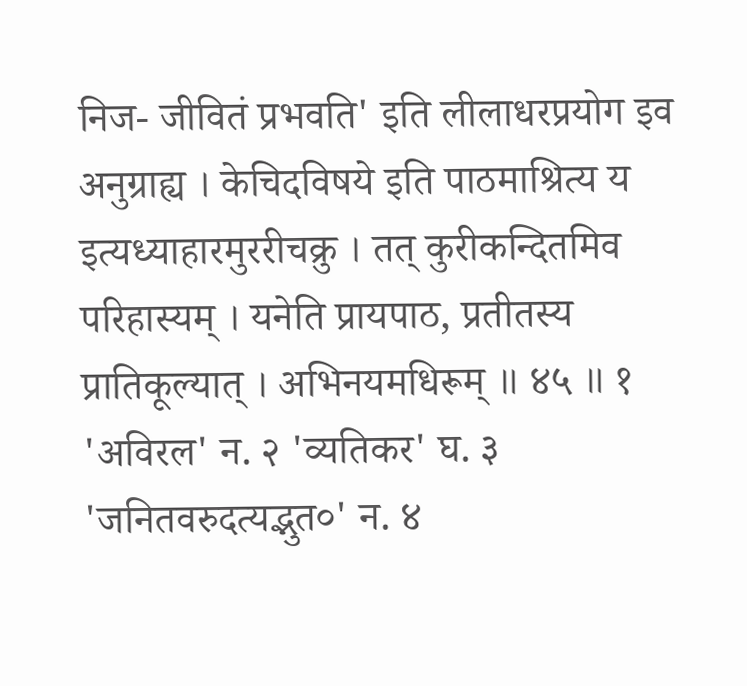निज- जीवितं प्रभवति' इति लीलाधरप्रयोग इव अनुग्राह्य । केचिदविषये इति पाठमाश्रित्य य इत्यध्याहारमुररीचक्रु । तत् कुरीकन्दितमिव परिहास्यम् । यनेति प्रायपाठ, प्रतीतस्य प्रातिकूल्यात् । अभिनयमधिरूम् ॥ ४५ ॥ १ 'अविरल' न. २ 'व्यतिकर' घ. ३ 'जनितवरुदत्यद्भुत०' न. ४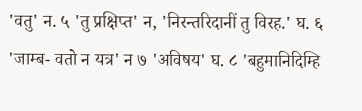'वतु' न. ५ 'तु प्रक्षिप्त' न, 'निरन्तरिदानीं तु विरह.' घ. ६ 'जाम्ब- वतो न यत्र' न ७ 'अविषय' घ. ८ 'बहुमानिदिम्हि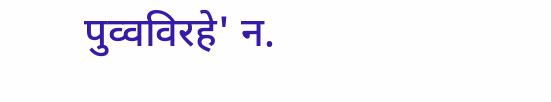पुव्वविरहे' न.